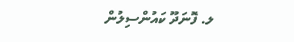ލ. ފޮނަދޫ ކައުންސިލުން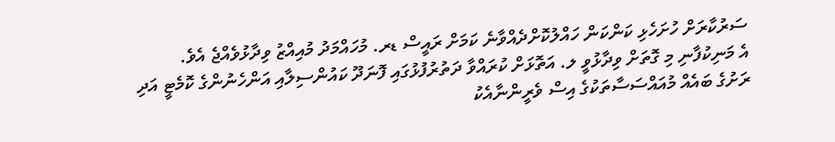ސަރުކާރަށް ހުށަހެޅި ކަންކަން ހައްލުކޮށްދެއްވާނެ ކަމަށް ރައީސް ޑރ. މުހައްމަދު މުއިއްޒު ވިދާޅުވެއްޖެ އެވެ.
އެ މަނިކުފާނި މި ގޮތަށް ވިދާޅުވީ ލ. އަތޮޅަށް ކުރައްވާ ދަތުރުފުޅުގައި ފޮނަދޫ ކައުންސިލާއި އަންހެނުންގެ ކޮމެޓީ އަދި ރަށުގެ ބައެއް މުއައްސަސާތަކުގެ އިސް ވެރީންނާއެކު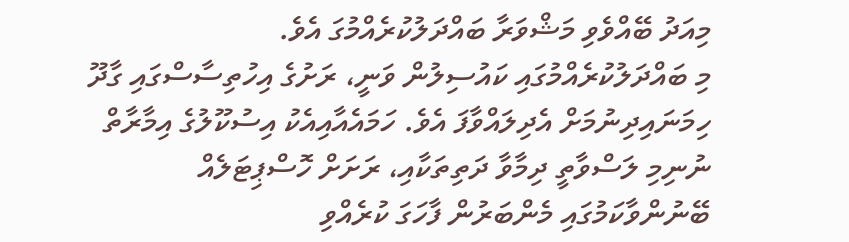މިއަދު ބޭއްވެވި މަޝްވަރާ ބައްދަލުކުރެއްމުގަ އެވެ.
މި ބައްދަލުކުރެއްމުގައި ކައުސިލުން ވަނީ، ރަށުގެ އިހުތިސާސްގައި ގާދޫ ހިމަނައިދިނުމަށް އެދިލައްވާފަ އެވެ. ހަމައެއާއިއެކު އިސުކޫލުގެ އިމާރާތް ނުނިމި ލަސްވާތީ ދިމާވާ ދަތިތަކާއި، ރަށަށް ހޮސްޕިޓަލެއް ބޭނުންވާކަމުގައި މެންބަރުން ފާހަގަ ކުރެއްވި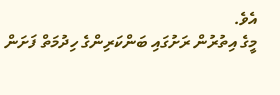އެވެ.
މީގެ އިތުރުން ރަށުގައި ބަންކަރިންގެ ހިދުމަތް ފަށަން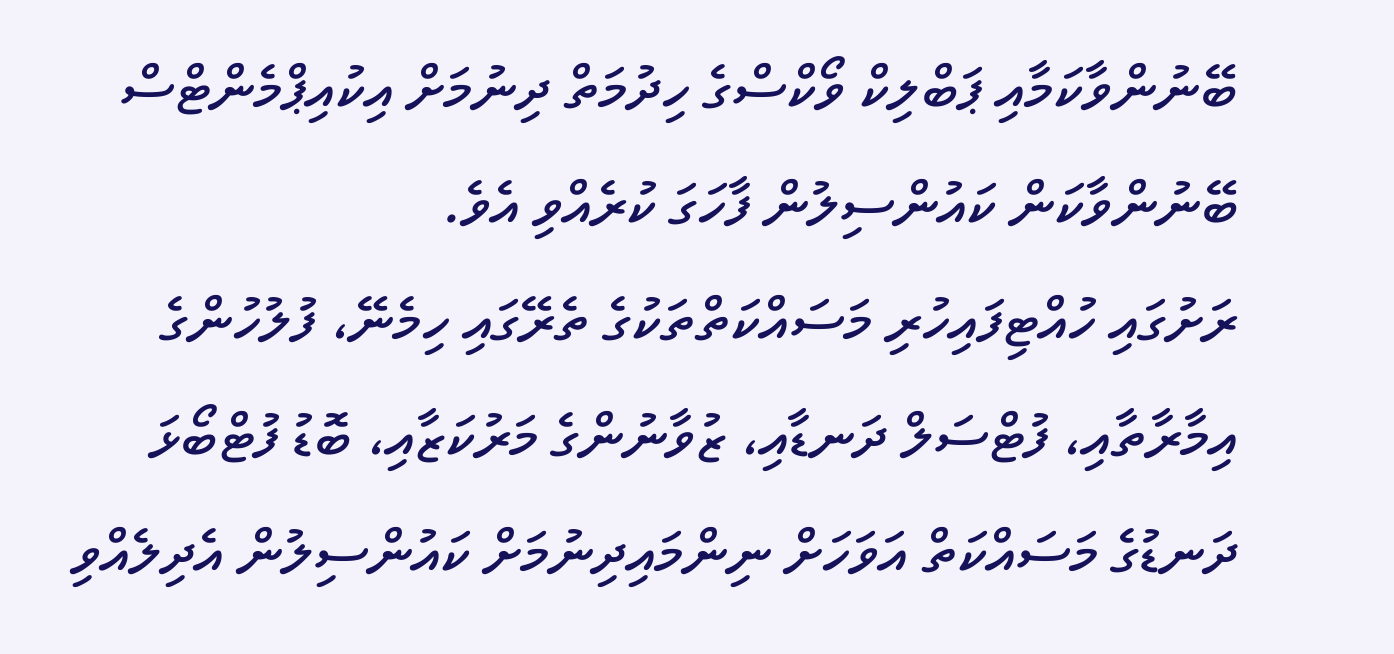ބޭނުންވާކަމާއި ޕަބްލިކް ވޯކްސްގެ ހިދުމަތް ދިނުމަށް އިކުއިޕްމެންޓްސް ބޭނުންވާކަން ކައުންސިލުން ފާހަގަ ކުރެއްވި އެވެ.
ރަށުގައި ހުއްޓިފައިހުރި މަސައްކަތްތަކުގެ ތެރޭގައި ހިމެނޭ، ފުލުހުންގެ އިމާރާތާއި، ފުޓްސަލް ދަނޑާއި، ޒުވާނުންގެ މަރުކަޒާއި، ބޮޑު ފުޓްބޯޅަ ދަނޑުގެ މަސައްކަތް އަވަހަށް ނިންމައިދިނުމަށް ކައުންސިލުން އެދިލެއްވި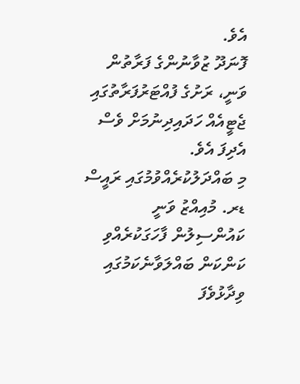އެވެ.
ފޮނަދޫ ޒުވާނުންގެ ފަރާތުން ވަނީ، ރަށުގެ ފުއްޓަރުފަރާތުގައި ޖެޓީއެއް ހަދައިދިނުމަށް ވެސް އެދިފަ އެވެ.
މި ބައްދަލުކުރެއްވުމުގައި ރައީސް ޑރ. މުއިއްޒު ވަނީ ކައުންސިލުން ފާހަގަކުރެއްވި ކަންކަން ބައްލަވާނެކަމުގައި ވިދާޅުވެފަ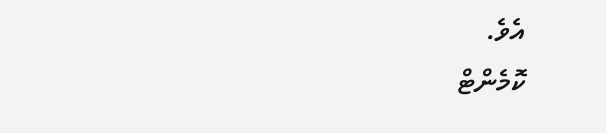އެވެ.
ކޮމެންޓް